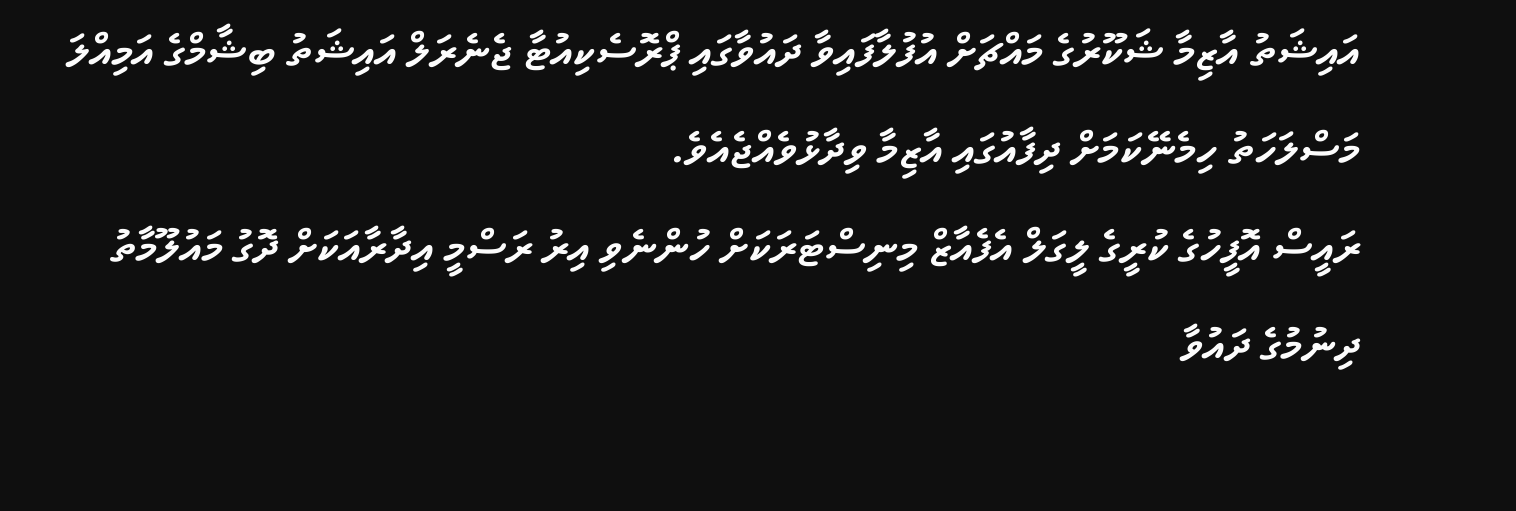އައިޝަތު އާޒިމާ ޝަކޫރުގެ މައްޗަށް އުފުލާފައިވާ ދައުވާގައި ޕްރޮސެކިއުޓާ ޖެނެރަލް އައިޝަތު ބިޝާމްގެ އަމިއްލަ މަސްލަހަތު ހިމެނޭކަމަށް ދިފާއުގައި އާޒިމާ ވިދާޅުވެއްޖެއެވެ.
ރައީސް އޮފީހުގެ ކުރީގެ ލީގަލް އެފެއާޒް މިނިސްޓަރަކަށް ހުންނެވި އިރު ރަސްމީ އިދާރާއަކަށް ދޮގު މައުލޫމާތު ދިނުމުގެ ދައުވާ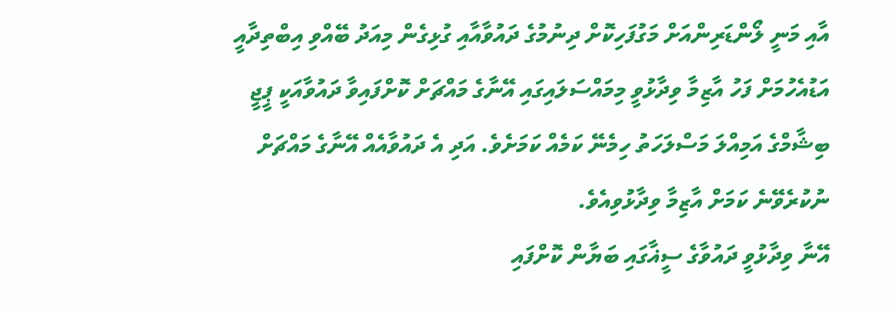އާއި މަނީ ލޯންޑަރިންއަށް މަގުފަހިކޮށް ދިނުމުގެ ދައުވާއާއި ގުޅިގެން މިއަދު ބޭއްވި އިބްތިދާއީ އަޑުއެހުމަށް ފަހު އާޒިމާ ވިދާޅުވީ މިމައްސަލައިގައި އޭނާގެ މައްޗަށް ކޮށްފައިވާ ދައުވާއަކީ ޕީޖީ ބިޝާމްގެ އަމިއްލަ މަސްލަހަތު ހިމެނޭ ކަމެއް ކަމަށެވެ. އަދި އެ ދައުވާއެއް އޭނާގެ މައްޗަށް ނުކުރެވޭނެ ކަމަށް އާޒިމާ ވިދާޅުވިއެވެ.
އޭނާ ވިދާޅުވީ ދައުވާގެ ސީޣާގައި ބަޔާން ކޮށްފައި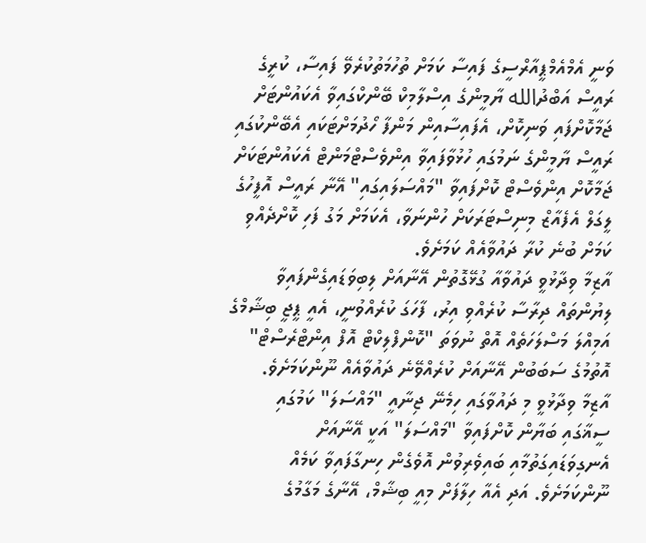ވަނީ އެމްއެމްޕީއާރްސީގެ ފައިސާ ކަމަށް ތުހުމަތުކުރެވޭ ފައިސާ، ކުރީގެ ރައީސް އަބްދުالله ޔާމީންގެ އިސްލާމިކް ބޭންކްގައިވާ އެކައުންޓަށް ޖަމާކޮށްފައި ވަނިކޮށް، އެފައިސާއިން މަންފާ ހޯދުމަށްޓަކައި އެބޭންކުގައި ރައީސް ޔާމީންގެ ނަމުގައި ހުޅުވާފައިވާ އިންވެސްޓްމަންޓް އެކައުންޓަކަށް ޖަމާކޮށް އިންވެސްޓް ކޮށްފައިވާ "މައްސަލައިގައި" އޭނާ ރައީސް އޮފީހުގެ ލީގަލް އެފެއާޒް މިނިސްޓަރަކަށް ހުންނަވާ، އެކަމަށް މަގު ފަހި ކޮށްދެއްވި ކަމަށް ބުނެ ކުރާ ދައުވާއެއް ކަމަށެވެ.
އާޒިމާ ވިދާޅުވީ ދައުވާއާ ގުޅޭގޮތުން އޭނާއަށް ލިބިވަޑައިގެންފައިވާ ލިޔުންތައް ދިރާސާ ކުރެއްވި އިރު، ފާހަގަ ކުރެއްވުނީ، އެއީ ޕީޖީ ބިޝާމްގެ އަމިއްލަ މަސްލަހަތެއް އޮތް ނުވަތަ "ކޮންފްލިކްޓް އޮފް އިންޓްރެސްޓް" އޮތުމުގެ ސަބަބުން އޭނާއަށް ކުރެއްވޭނެ ދައުވާއެއް ނޫންކަމަށެވެ.
އާޒިމާ ވިދާޅުވީ މި ދައުވާގައި ހިމެނޭ ޖިނާއީ "މައްސަލަ" ކަމުގައި ސީޣާގައި ބަޔާން ކޮށްފައިވާ "މައްސަލަ" އަކީ އޭނާއަށް އެނގިވަޑައިގަތުމާއި ބައިވެރިވުން އޮވެގެން ހިނގާފައިވާ ކަމެއް ނޫންކަމަށެވެ. އަދި އެއާ ހިލާފަށް މިއީ ބިޝާމް، އޭނާގެ މަގާމުގެ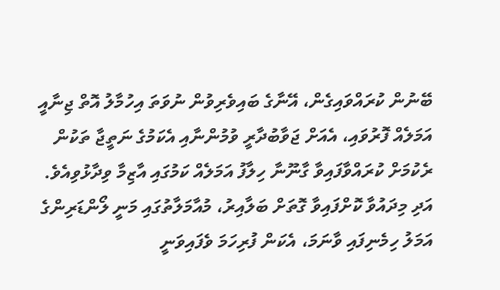ބޭނުން ކުރައްވައިގެން، އޭނާގެ ބައިވެރިވުން ނުވަތަ އިހުމާލު އޮތް ޖިނާއީ އަމަލެއް ފޮރުވައި، އެއަށް ޖަވާބުދާރީ ވުމުންނާއި އެކަމުގެ ނަތީޖާ ތަކުން ރެކުމަށް ކުރައްވާފައިވާ ގާނޫނާ ހިލާފު އަމަލެއް ކަމުގައި އާޒިމާ ވިދާޅުވިއެވެ.
އަދި މިދައުވާ ކޮށްފައިވާ ގޮތަށް ބަލާއިރު، މުއާމަލާތުގައި މަނީ ލޯންޑަރިންގެ އަމަލު ހިމެނިފައި ވާނަމަ، އެކަން ފުރިހަމަ ވެފައިވަނީ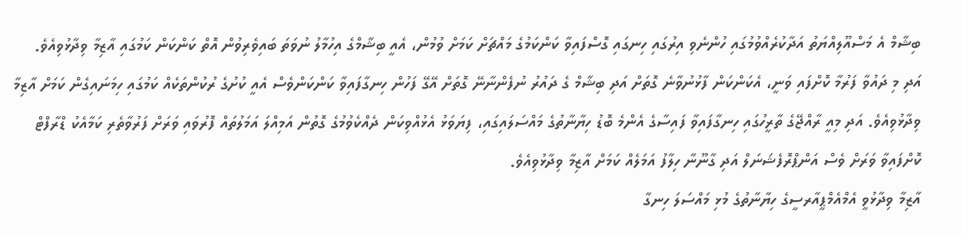ބިޝާމް އެ މަސްއޫލިއްޔަތު އަދާކުރެއްވުމުގައި ހުންނެވި އިރުގައި ހިނގައި ގޮސްފައިވާ ކަންކަމުގެ މައްޗަށް ކަމަށް ވުމުން، އެއީ ބިޝާމްގެ އިހުމާލު ނުވަތަ ބައިވެރިވުން އޮތް ކަންކަން ކަމުގައި އާޒިމާ ވިދާޅުވިއެވެ.
އަދި މި ދައުވާ ފަރުމާ ކޮށްފައި ވަނީ، އެކަންކަން ފާޅުނުވާނެ ގޮތަށް އަދި ބިޝާމް ގެ ދައުރު ނުފެންނާނޭ ގޮތަށް އޭގޭ ފަހުން ހިނގާފައިވާ ކަންކަންވެސް އެއީ ކުށުގެ ރުކުންތަކެއް ކަމުގައި ހިމަނައިގެން ކަމަށް އާޒިމާ ވިދާޅުވިއެވެ. އަދި މިއީ ރާއްޖޭގެ ތާރީހުގައި ހިނގާފައިވާ ފައިސާގެ އެންމެ ބޮޑު ހިޔާނާތުގެ މައްސަލައިގައި، ފިޔަވަޅު އެޅުއްވިކަން ދެއްކެވުމުގެ ގޮތުން އަމިއްލަ އަމަލުތައް ފޮރުވައި ވަރަށް ފަރުވާތެރި ކަމާއެކު ޑްރާފްޓް ކޮށްފައިވާ ވަރަށް ވެސް އަންޕްރޮފެޝަނަލް އަދި ގާނޫނާ ހިލާފު އަމަލެއް ކަމަށް އާޒިމާ ވިދާޅުވިއެވެ.
އާޒިމާ ވިދާޅުވީ އެމްއެމްޕީއާރސީގެ ހިޔާނާތުގެ މުޅި މައްސަލަ ހިނގާ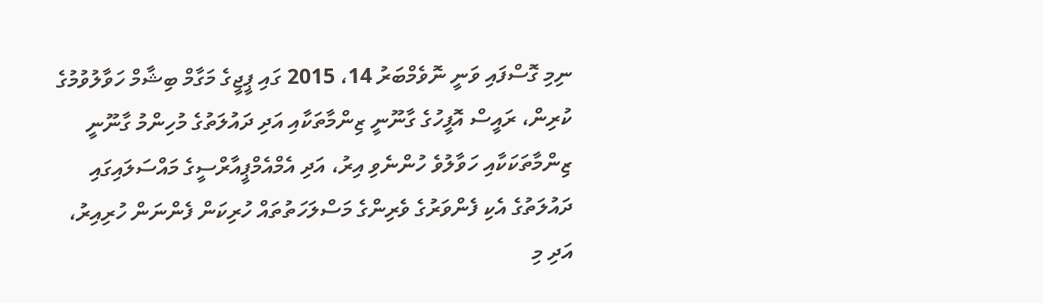ނިމި ގޮސްފައި ވަނީ ނޮވެމްބަރު 14، 2015 ގައި ޕީޖީގެ މަގާމް ބިޝާމް ހަވާލުވުމުގެ ކުރިން، ރައީސް އޮފީހުގެ ގާނޫނީ ޒިންމާތަކާއި އަދި ދައުލަތުގެ މުހިންމު ގާނޫނީ ޒިންމާތަކަކާއި ހަވާލުވެ ހުންނެވި އިރު، އަދި އެމްއެމްޕީއާރްސީގެ މައްސަލައިގައި ދައުލަތުގެ އެކި ފެންވަރުގެ ވެރިންގެ މަސްލަހަތުތައް ހުރިކަން ފެންނަން ހުރިއިރު، އަދި މި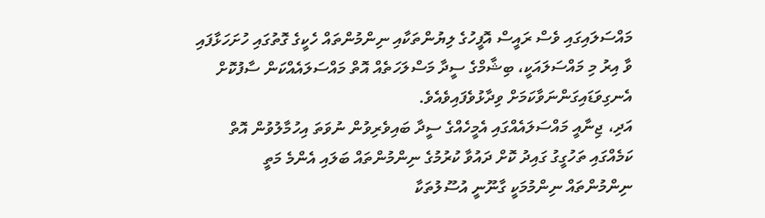މައްސަލައިގައި ވެސް ރައީސް އޮފީހުގެ ލިޔުންތަކާއި ނިންމުންތައް ހެކީގެ ގޮތުގައި ހުށަހަޅާފައި ވާ އިރު މި މައްސަލައަކީ، ބިޝާމްގެ ސީދާ މަސްލަހަތެއް އޮތް މައްސަލައެއްކަން ސާފުކޮށް އެނގިވަޑައިގަންނަވާކަމަށް ވިދާޅުވެފައިވެއެވެ.
އަދި، ޖިނާއީ މައްސަލައެއްގައި އެމީހެއްގެ ސީދާ ބައިވެރިވުން ނުވަތަ އިހުމާލުވުން އޮތް ކަމެއްގައި ތަހުގީގު ގައިދު ކޮށް ދައުވާ ކުރުމުގެ ނިންމުންތައް ބަލައި އެންމެ މަތީ ނިންމުންތައް ނިންމުމަކީ ގާނޫނީ އުސޫލުތަކާ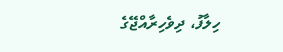ހިލާފު، ދިވެހިރާއްޖޭގެ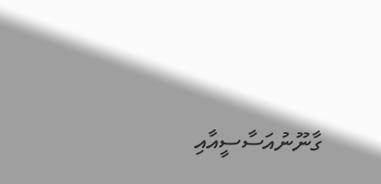ގާނޫނުއަސާސީއާއި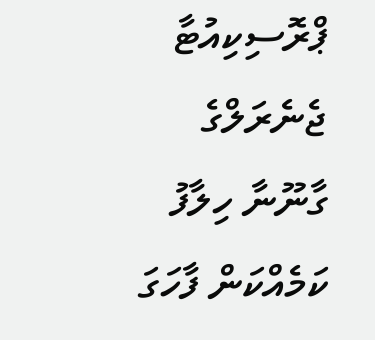ޕްރޮސިކިއުޓާ ޖެނެރަލްގެ ގާނޫނާ ހިލާފު ކަމެއްކަން ފާހަގަ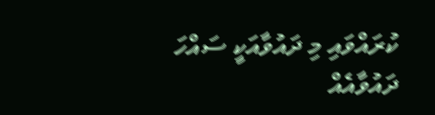ކުރައްވައި މި ދައުވާއަކީ ސައްހަ ދައުވާއެއް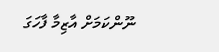ނޫންކަމަށް އާޒިމާ ފާހަގަ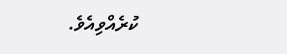ކުރެއްވިއެވެ.